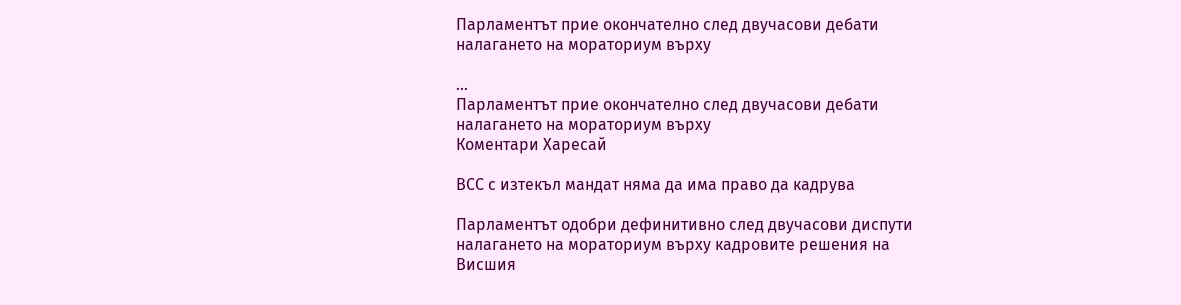Парламентът прие окончателно след двучасови дебати налагането на мораториум върху

...
Парламентът прие окончателно след двучасови дебати налагането на мораториум върху
Коментари Харесай

ВСС с изтекъл мандат няма да има право да кадрува

Парламентът одобри дефинитивно след двучасови диспути налагането на мораториум върху кадровите решения на Висшия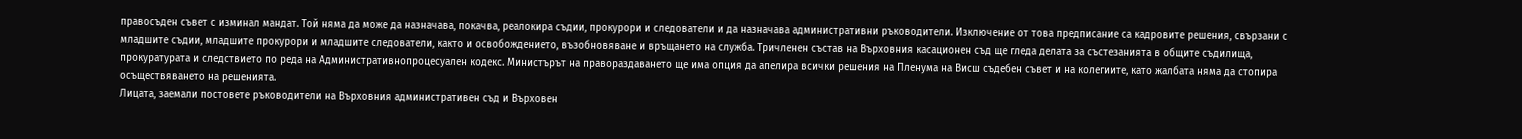правосъден съвет с изминал мандат. Той няма да може да назначава, покачва, реалокира съдии, прокурори и следователи и да назначава административни ръководители. Изключение от това предписание са кадровите решения, свързани с младшите съдии, младшите прокурори и младшите следователи, както и освобождението, възобновяване и връщането на служба. Тричленен състав на Върховния касационен съд ще гледа делата за състезанията в общите съдилища, прокуратурата и следствието по реда на Административнопроцесуален кодекс. Министърът на правораздаването ще има опция да апелира всички решения на Пленума на Висш съдебен съвет и на колегиите, като жалбата няма да стопира осъществяването на решенията.
Лицата, заемали постовете ръководители на Върховния административен съд и Върховен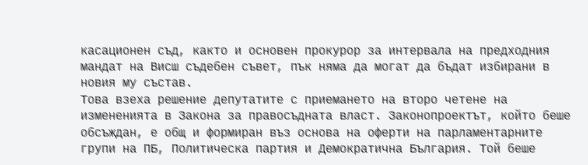касационен съд, както и основен прокурор за интервала на предходния мандат на Висш съдебен съвет, пък няма да могат да бъдат избирани в новия му състав.
Това взеха решение депутатите с приемането на второ четене на измененията в Закона за правосъдната власт. Законопроектът, който беше обсъждан, е общ и формиран въз основа на оферти на парламентарните групи на ПБ, Политическа партия и Демократична България. Той беше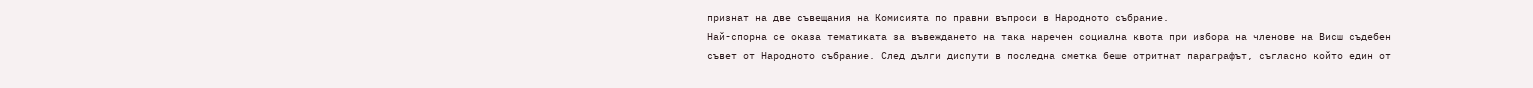признат на две съвещания на Комисията по правни въпроси в Народното събрание.
Най-спорна се оказа тематиката за въвеждането на така наречен социална квота при избора на членове на Висш съдебен съвет от Народното събрание. След дълги диспути в последна сметка беше отритнат параграфът, съгласно който един от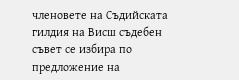членовете на Съдийската гилдия на Висш съдебен съвет се избира по предложение на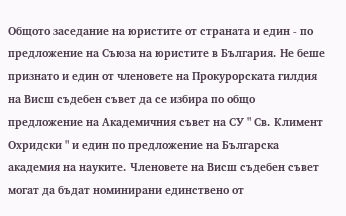Общото заседание на юристите от страната и един - по предложение на Съюза на юристите в България. Не беше признато и един от членовете на Прокурорската гилдия на Висш съдебен съвет да се избира по общо предложение на Академичния съвет на СУ " Св. Климент Охридски " и един по предложение на Българска академия на науките. Членовете на Висш съдебен съвет могат да бъдат номинирани единствено от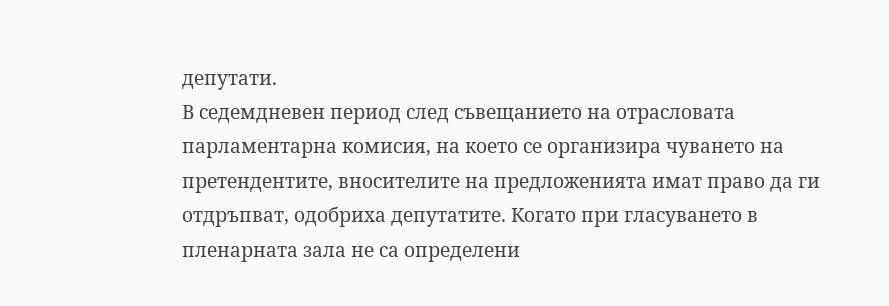депутати.
В седемдневен период след съвещанието на отрасловата парламентарна комисия, на което се организира чуването на претендентите, вносителите на предложенията имат право да ги отдръпват, одобриха депутатите. Когато при гласуването в пленарната зала не са определени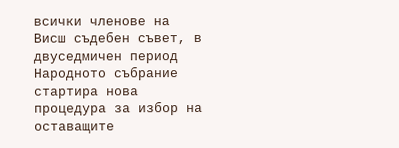всички членове на Висш съдебен съвет, в двуседмичен период Народното събрание стартира нова процедура за избор на оставащите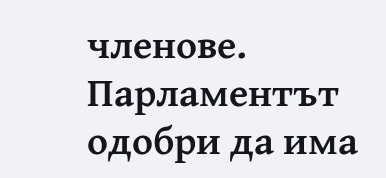членове.
Парламентът одобри да има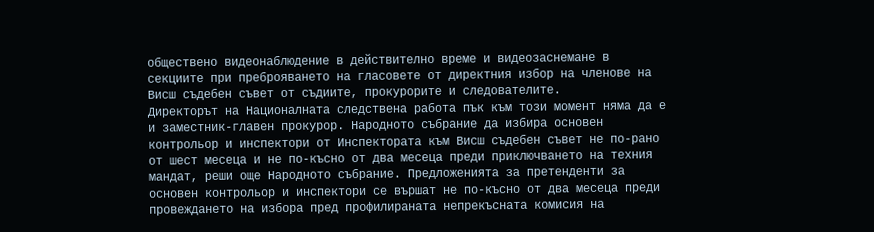обществено видеонаблюдение в действително време и видеозаснемане в секциите при преброяването на гласовете от директния избор на членове на Висш съдебен съвет от съдиите, прокурорите и следователите.
Директорът на Националната следствена работа пък към този момент няма да е и заместник-главен прокурор. Народното събрание да избира основен контрольор и инспектори от Инспектората към Висш съдебен съвет не по-рано от шест месеца и не по-късно от два месеца преди приключването на техния мандат, реши още Народното събрание. Предложенията за претенденти за основен контрольор и инспектори се вършат не по-късно от два месеца преди провеждането на избора пред профилираната непрекъсната комисия на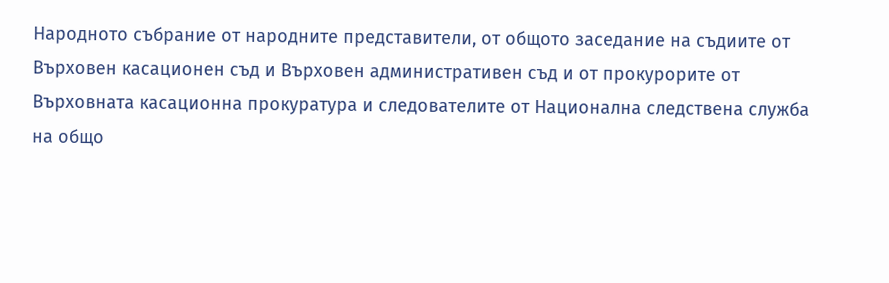Народното събрание от народните представители, от общото заседание на съдиите от Върховен касационен съд и Върховен административен съд и от прокурорите от Върховната касационна прокуратура и следователите от Национална следствена служба на общо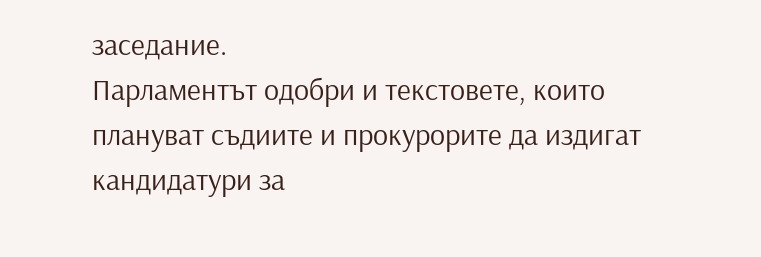заседание.
Парламентът одобри и текстовете, които плануват съдиите и прокурорите да издигат кандидатури за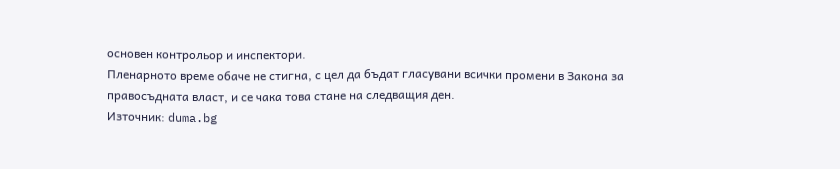основен контрольор и инспектори.
Пленарното време обаче не стигна, с цел да бъдат гласувани всички промени в Закона за правосъдната власт, и се чака това стане на следващия ден.
Източник: duma.bg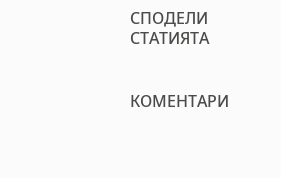СПОДЕЛИ СТАТИЯТА


КОМЕНТАРИ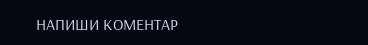НАПИШИ КОМЕНТАР